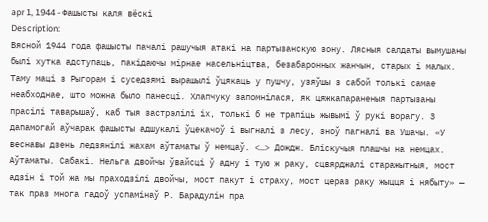apr 1, 1944 - Фашысты каля вёскі
Description:
Вясной 1944 года фашысты пачалі рашучыя атакі на партызанскую зону. Лясныя салдаты вымушаны былі хутка адступаць, пакідаючы мірнае насельніцтва, безабаронных жанчын, старых і малых. Таму маці з Рыгорам і суседзямі вырашылі ўцякаць у пушчу, узяўшы з сабой толькі самае неабходнае, што можна было панесці. Хлапчуку запомнілася, як цяжкапараненыя партызаны прасілі таварышаў, каб тыя застрэлілі іх, толькі б не трапіць жывымі ў рукі ворагу. З дапамогай аўчарак фашысты адшукалі ўцекачоў і выгналі з лесу, зноў пагналі ва Ушачы. «У веснавы дзень ледзянілі жахам аўтаматы ў немцаў. <…> Дождж. Бліскучыя плашчы на немцах. Аўтаматы. Сабакі. Нельга двойчы ўвайсці ў адну і тую ж раку, сцвярджалі старажытныя, мост адзін і той жа мы праходзілі двойчы, мост пакут і страху, мост цераз раку жыцця і нябыту» — так праз многа гадоў успамінаў Р. Барадулін пра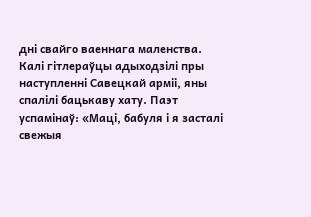дні свайго ваеннага маленства. Калі гітлераўцы адыходзілі пры наступленні Савецкай арміі, яны спалілі бацькаву хату. Паэт успамінаў: «Маці, бабуля і я засталі свежыя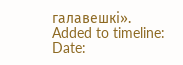галавешкі».
Added to timeline:
Date: